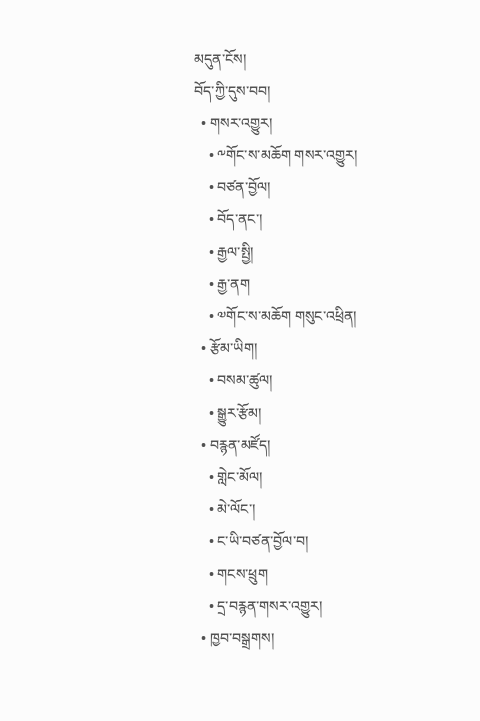མདུན་ངོས།
བོད་ཀྱི་དུས་བབ།
  • གསར་འགྱུར།
    • ༸གོང་ས་མཆོག གསར་འགྱུར།
    • བཙན་བྱོལ།
    • བོད་ནང་།
    • རྒྱལ་སྤྱི།
    • རྒྱ་ནག
    • ༧གོང་ས་མཆོག གསུང་འཕྲིན།
  • རྩོམ་ཡིག།
    • བསམ་ཚུལ།
    • སྒྱུར་རྩོམ།
  • བརྙན་མཛོད།
    • གླེང་མོལ།
    • མེ་ལོང་།
    • ང་ཡི་བཙན་བྱོལ་བ།
    • གངས་ཕྲུག
    • དྲ་བརྙན་གསར་འགྱུར།
  • ཁྱབ་བསྒྲགས།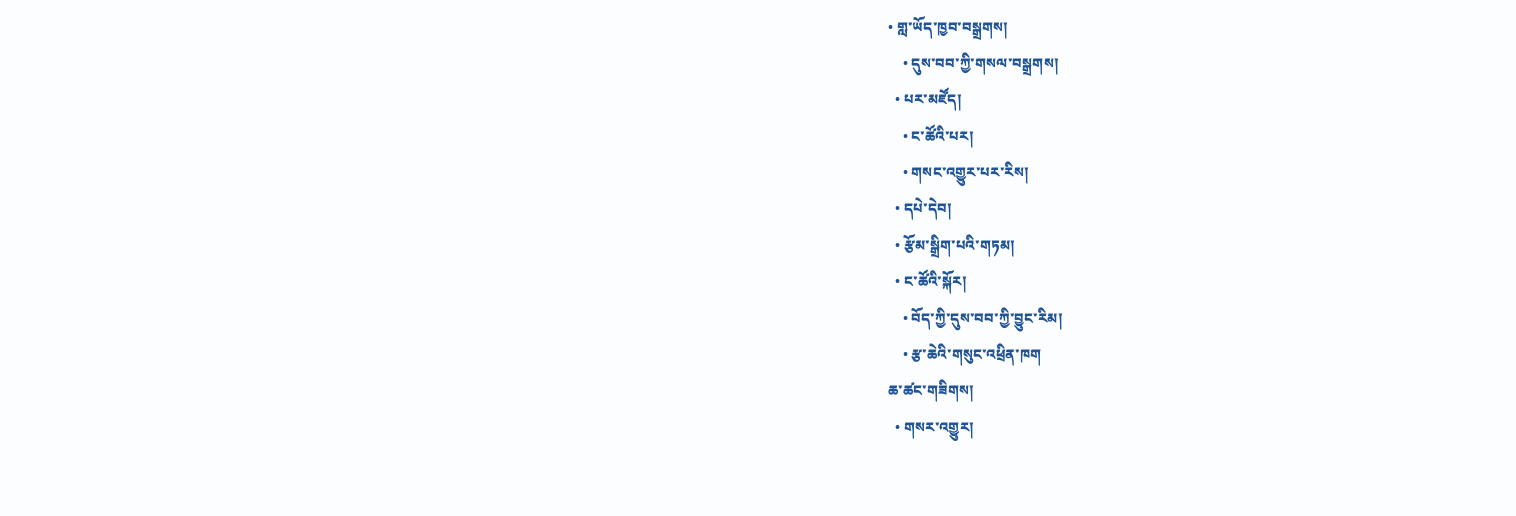• གླ་ཡོད་ཁྱབ་བསྒྲགས།
    • དུས་བབ་ཀྱི་གསལ་བསྒྲགས།
  • པར་མཛོད།
    • ང་ཚོའི་པར།
    • གསང་འགྱུར་པར་རིས།
  • དཔེ་དེབ།
  • རྩོམ་སྒྲིག་པའི་གཏམ།
  • ང་ཚོའི་སྐོར།
    • བོད་ཀྱི་དུས་བབ་ཀྱི་བྱུང་རིམ།
    • རྩ་ཆེའི་གསུང་འཕྲིན་ཁག
ཆ་ཚང་གཟིགས།
  • གསར་འགྱུར།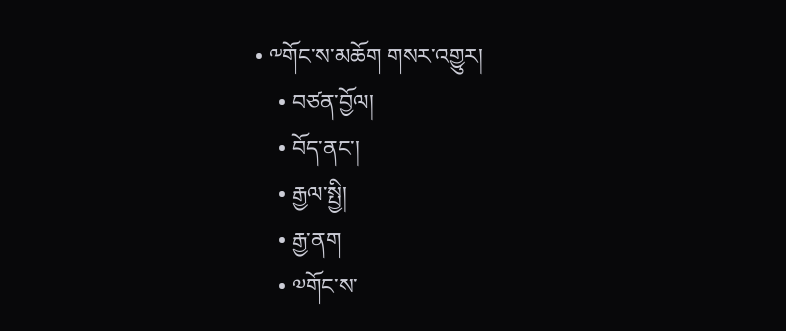• ༸གོང་ས་མཆོག གསར་འགྱུར།
    • བཙན་བྱོལ།
    • བོད་ནང་།
    • རྒྱལ་སྤྱི།
    • རྒྱ་ནག
    • ༧གོང་ས་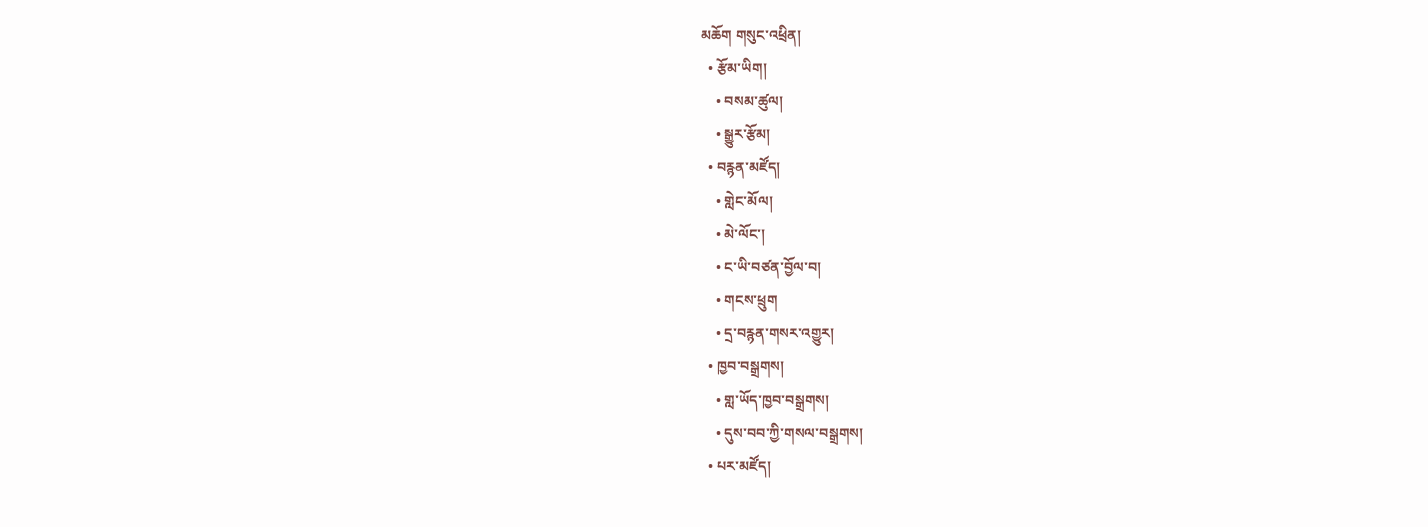མཆོག གསུང་འཕྲིན།
  • རྩོམ་ཡིག།
    • བསམ་ཚུལ།
    • སྒྱུར་རྩོམ།
  • བརྙན་མཛོད།
    • གླེང་མོལ།
    • མེ་ལོང་།
    • ང་ཡི་བཙན་བྱོལ་བ།
    • གངས་ཕྲུག
    • དྲ་བརྙན་གསར་འགྱུར།
  • ཁྱབ་བསྒྲགས།
    • གླ་ཡོད་ཁྱབ་བསྒྲགས།
    • དུས་བབ་ཀྱི་གསལ་བསྒྲགས།
  • པར་མཛོད།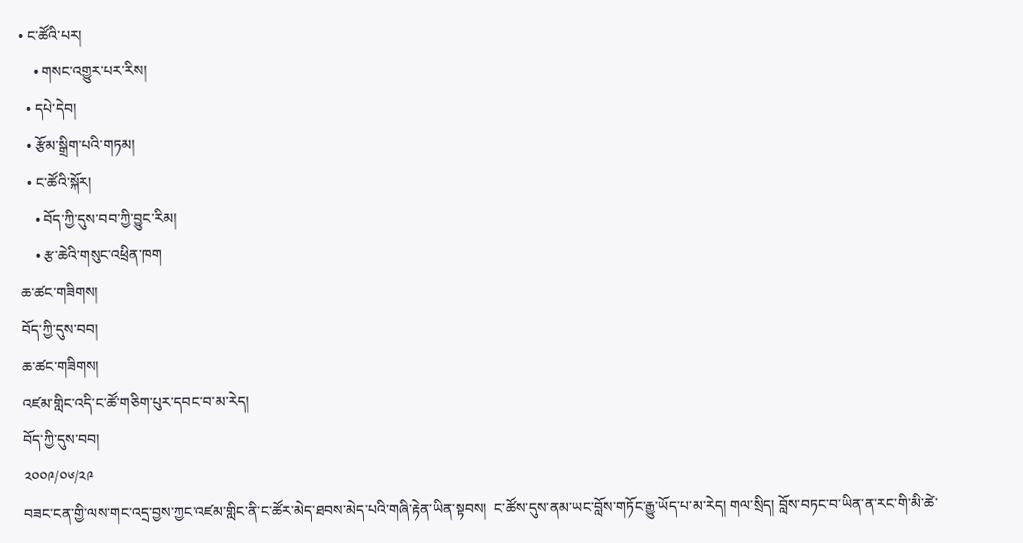• ང་ཚོའི་པར།
    • གསང་འགྱུར་པར་རིས།
  • དཔེ་དེབ།
  • རྩོམ་སྒྲིག་པའི་གཏམ།
  • ང་ཚོའི་སྐོར།
    • བོད་ཀྱི་དུས་བབ་ཀྱི་བྱུང་རིམ།
    • རྩ་ཆེའི་གསུང་འཕྲིན་ཁག
ཆ་ཚང་གཟིགས།
བོད་ཀྱི་དུས་བབ།
ཆ་ཚང་གཟིགས།
འཛམ་གླིང་འདི་ང་ཚོ་གཅིག་པུར་དབང་བ་མ་རེད།
བོད་ཀྱི་དུས་བབ།
༢༠༠༩/༠༦/༢༩
བཟང་ངན་གྱི་ལས་གང་འདྲ་བྱས་ཀྱང་འཛམ་གླིང་ནི་ང་ཚོར་མེད་ཐབས་མེད་པའི་གཞི་རྟེན་ཡིན་སྟབས།  ང་ཚོས་དུས་ནམ་ཡང་བློས་གཏོང་རྒྱུ་ཡོད་པ་མ་རེད། གལ་སྲིད། བློས་བཏང་བ་ཡིན་ན་རང་གི་མི་ཚེ་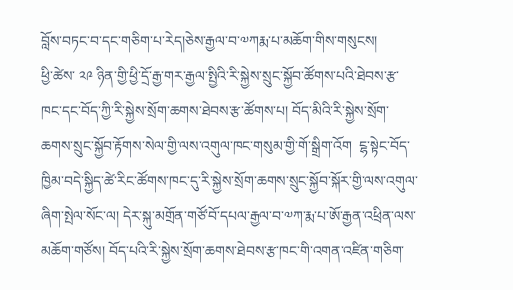བློས་བཏང་བ་དང་གཅིག་པ་རེད།ཅེས་རྒྱལ་བ་༧ཀརྨ་པ་མཆོག་གིས་གསུངས།
ཕྱི་ཚེས་ ༢༩ ཉིན་གྱི་ཕྱི་དྲོ་རྒྱ་གར་རྒྱལ་སྤྱིའི་རི་སྐྱེས་སྲུང་སྐྱོབ་ཚོགས་པའི་ཐེབས་རྩ་ཁང་དང་བོད་ཀྱི་རི་སྐྱེས་སྲོག་ཆགས་ཐེབས་རྩ་ཚོགས་པ། བོད་མིའི་རི་སྐྱེས་སྲོག་ཆགས་སྲུང་སྐྱོབ་རྟོགས་སེལ་གྱི་ལས་འགུལ་ཁང་གསུམ་གྱི་གོ་སྒྲིག་འོག  ངྷ་སྟེང་བོད་ཁྱིམ་བདེ་སྐྱིད་ཚེ་རིང་ཚོགས་ཁང་དུ་རི་སྐྱེས་སྲོག་ཆགས་སྲུང་སྐྱོབ་སྐོར་གྱི་ལས་འགུལ་ཞིག་སྤེལ་སོང་ལ། དེར་སྐུ་མགྲོན་གཙོ་བོ་དཔལ་རྒྱལ་བ་༧ཀ་རྨ་པ་ཨོ་རྒྱན་འཕྲིན་ལས་མཆོག་གཙོས། བོད་པའི་རི་སྐྱེས་སྲོག་ཆགས་ཐེབས་རྩ་ཁང་གི་འགན་འཛིན་གཅིག་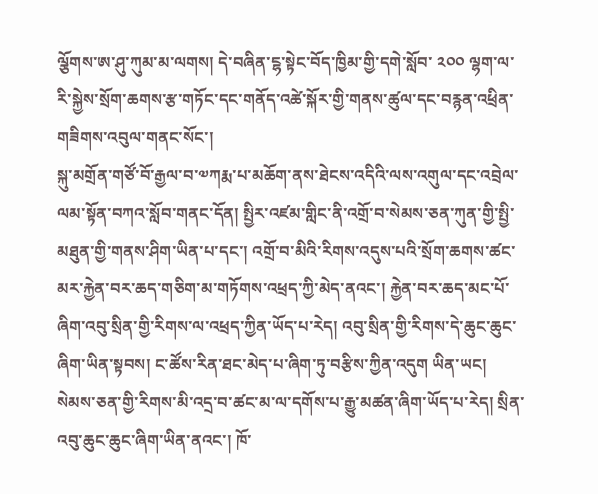ལྕོགས་ཨ་ཤུ་ཀུམ་མ་ལགས། དེ་བཞིན་ངྷ་སྟེང་བོད་ཁྱིམ་གྱི་དགེ་སློབ་ ༢༠༠ ལྷག་ལ་རི་སྐྱེས་སྲོག་ཆགས་རྩ་གཏོང་དང་གནོད་འཚེ་སྐོར་གྱི་གནས་ཚུལ་དང་བརྙན་འཕྲིན་གཟིགས་འབུལ་གནང་སོང་།
སྐུ་མགྲོན་གཙོ་བོ་རྒྱལ་བ་༧ཀརྨ་པ་མཆོག་ནས་ཐེངས་འདིའི་ལས་འགུལ་དང་འབྲེལ་ལམ་སྟོན་བཀའ་སློབ་གནང་དོན། སྤྱིར་འཛམ་གླིང་ནི་འགྲོ་བ་སེམས་ཅན་ཀུན་གྱི་སྤྱི་མཐུན་གྱི་གནས་ཤིག་ཡིན་པ་དང་། འགྲོ་བ་མིའི་རིགས་འདུས་པའི་སྲོག་ཆགས་ཚང་མར་རྐྱེན་བར་ཆད་གཅིག་མ་གཏོགས་འཕྲད་ཀྱི་མེད་ནའང་། རྐྱེན་བར་ཆད་མང་པོ་ཞིག་འབུ་སྲིན་གྱི་རིགས་ལ་འཕྲད་ཀྱིན་ཡོད་པ་རེད། འབུ་སྲིན་གྱི་རིགས་དེ་ཆུང་ཆུང་ཞིག་ཡིན་སྟབས། ང་ཚོས་རིན་ཐང་མེད་པ་ཞིག་ཏུ་བརྩིས་ཀྱིན་འདུག ཡིན་ཡང། སེམས་ཅན་གྱི་རིགས་མི་འདྲ་བ་ཚང་མ་ལ་དགོས་པ་རྒྱུ་མཚན་ཞིག་ཡོད་པ་རེད། སྲིན་འབུ་ཆུང་ཆུང་ཞིག་ཡིན་ནའང་། ཁོ་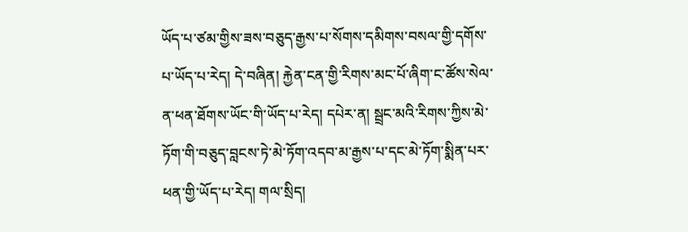ཡོད་པ་ཙམ་གྱིས་ཟས་བཅུད་རྒྱས་པ་སོགས་དམིགས་བསལ་གྱི་དགོས་པ་ཡོད་པ་རེད། དེ་བཞིན། རྐྱེན་ངན་གྱི་རིགས་མང་པོ་ཞིག་ང་ཚོས་སེལ་ན་ཕན་ཐོགས་ཡོང་གི་ཡོད་པ་རེད། དཔེར་ན། སྦྲང་མའི་རིགས་ཀྱིས་མེ་ཏོག་གི་བཅུད་བླངས་ཏེ་མེ་ཏོག་འདབ་མ་རྒྱས་པ་དང་མེ་ཏོག་སྨིན་པར་ཕན་གྱི་ཡོད་པ་རེད། གལ་སྲིད།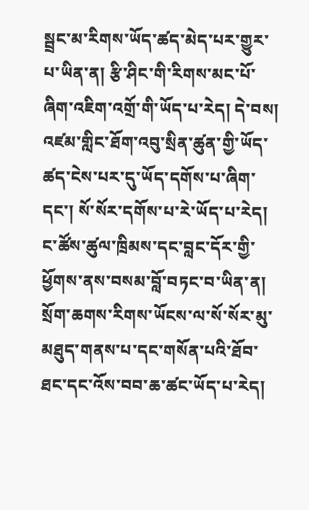སྦྲང་མ་རིགས་ཡོད་ཚད་མེད་པར་གྱུར་པ་ཡིན་ན། རྩི་ཤིང་གི་རིགས་མང་པོ་ཞིག་འཇིག་འགྲོ་གི་ཡོད་པ་རེད། དེ་བས། འཛམ་གླིང་ཐོག་འབུ་སྲིན་ཚུན་གྱི་ཡོད་ཚད་ངེས་པར་དུ་ཡོད་དགོས་པ་ཞིག་དང་། སོ་སོར་དགོས་པ་རེ་ཡོད་པ་རེད། ང་ཚོས་ཚུལ་ཁྲིམས་དང་བླང་དོར་གྱི་ཕྱོགས་ནས་བསམ་བློ་བཏང་བ་ཡིན་ན། སྲོག་ཆགས་རིགས་ཡོངས་ལ་སོ་སོར་མུ་མཐུད་གནས་པ་དང་གསོན་པའི་ཐོབ་ཐང་དང་འོས་བབ་ཆ་ཚང་ཡོད་པ་རེད།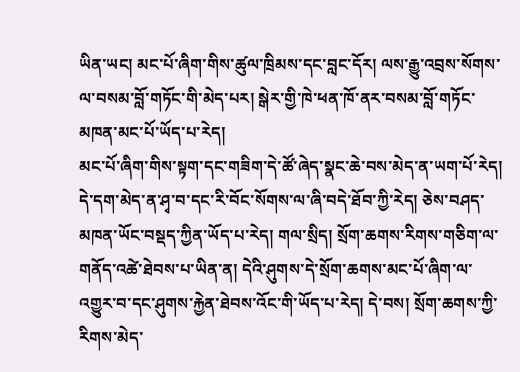ཡིན་ཡང། མང་པོ་ཞིག་གིས་ཚུལ་ཁྲིམས་དང་བླང་དོར། ལས་རྒྱུ་འབྲས་སོགས་ལ་བསམ་བློ་གཏོང་གི་མེད་པར། སྒེར་གྱི་ཁེ་ཕན་ཁོ་ནར་བསམ་བློ་གཏོང་མཁན་མང་པོ་ཡོད་པ་རེད།
མང་པོ་ཞིག་གིས་སྟག་དང་གཟིག་དེ་ཚོ་ཞེད་སྣང་ཆེ་བས་མེད་ན་ཡག་པོ་རེད། དེ་དག་མེད་ན་ཤྭ་བ་དང་རི་བོང་སོགས་ལ་ཞི་བདེ་ཐོབ་ཀྱི་རེད། ཅེས་བཤད་མཁན་ཡོང་བསྡད་ཀྱིན་ཡོད་པ་རེད། གལ་སྲིད། སྲོག་ཆགས་རིགས་གཅིག་ལ་གནོད་འཚེ་ཐེབས་པ་ཡིན་ན། དེའི་ཤུགས་དེ་སྲོག་ཆགས་མང་པོ་ཞིག་ལ་འགྱུར་བ་དང་ཤུགས་རྐྱེན་ཐེབས་འོང་གི་ཡོད་པ་རེད། དེ་བས། སྲོག་ཆགས་ཀྱི་རིགས་མེད་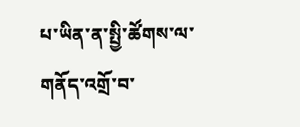པ་ཡིན་ན་སྤྱི་ཚོགས་ལ་གནོད་འགྲོ་བ་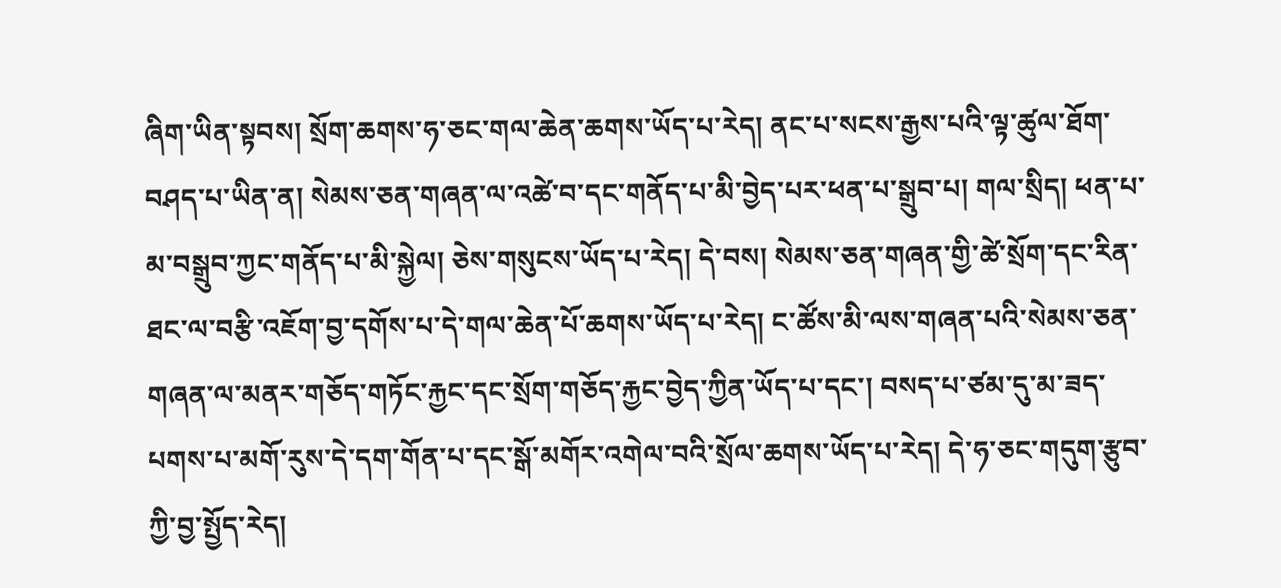ཞིག་ཡིན་སྟབས། སྲོག་ཆགས་ཧ་ཅང་གལ་ཆེན་ཆགས་ཡོད་པ་རེད། ནང་པ་སངས་རྒྱས་པའི་ལྟ་ཚུལ་ཐོག་བཤད་པ་ཡིན་ན། སེམས་ཅན་གཞན་ལ་འཚེ་བ་དང་གནོད་པ་མི་བྱེད་པར་ཕན་པ་སྒྲུབ་པ། གལ་སྲིད། ཕན་པ་མ་བསྒྲུབ་ཀྱང་གནོད་པ་མི་སྐྱེལ། ཅེས་གསུངས་ཡོད་པ་རེད། དེ་བས། སེམས་ཅན་གཞན་གྱི་ཚེ་སྲོག་དང་རིན་ཐང་ལ་བརྩི་འཇོག་བྱ་དགོས་པ་དེ་གལ་ཆེན་པོ་ཆགས་ཡོད་པ་རེད། ང་ཚོས་མི་ལས་གཞན་པའི་སེམས་ཅན་གཞན་ལ་མནར་གཅོད་གཏོང་རྐྱང་དང་སྲོག་གཅོད་རྐྱང་བྱེད་ཀྱིན་ཡོད་པ་དང་། བསད་པ་ཙམ་དུ་མ་ཟད་པགས་པ་མགོ་རུས་དེ་དག་གོན་པ་དང་སྒོ་མགོར་འགེལ་བའི་སྲོལ་ཆགས་ཡོད་པ་རེད། དེ་ཧ་ཅང་གདུག་རྩུབ་ཀྱི་བྱ་སྤྱོད་རེད།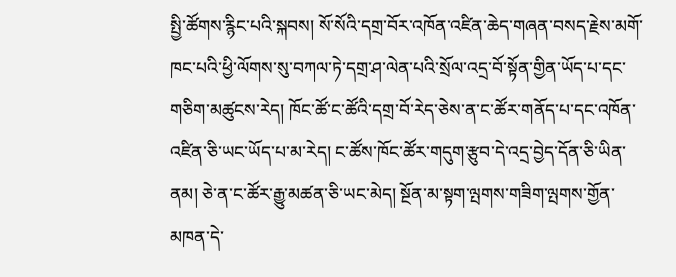སྤྱི་ཚོགས་རྙིང་པའི་སྐབས། སོ་སོའི་དགྲ་བོར་འཁོན་འཛིན་ཆེད་གཞན་བསད་རྗེས་མགོ་ཁང་པའི་ཕྱི་ལོགས་སུ་བཀལ་ཏེ་དགྲ་ཤ་ལེན་པའི་སྲོལ་འདྲ་བོ་སྟོན་གྱིན་ཡོད་པ་དང་གཅིག་མཚུངས་རེད། ཁོང་ཚོ་ང་ཚོའི་དགྲ་བོ་རེད་ཅེས་ན་ང་ཚོར་གནོད་པ་དང་འཁོན་འཛིན་ཅི་ཡང་ཡོད་པ་མ་རེད། ང་ཚོས་ཁོང་ཚོར་གདུག་རྩུབ་དེ་འདྲ་བྱེད་དོན་ཅི་ཡིན་ནམ། ཅེ་ན་ང་ཚོར་རྒྱུ་མཚན་ཅི་ཡང་མེད། སྔོན་མ་སྟག་ལྤགས་གཟིག་ལྤགས་གྱོན་མཁན་དེ་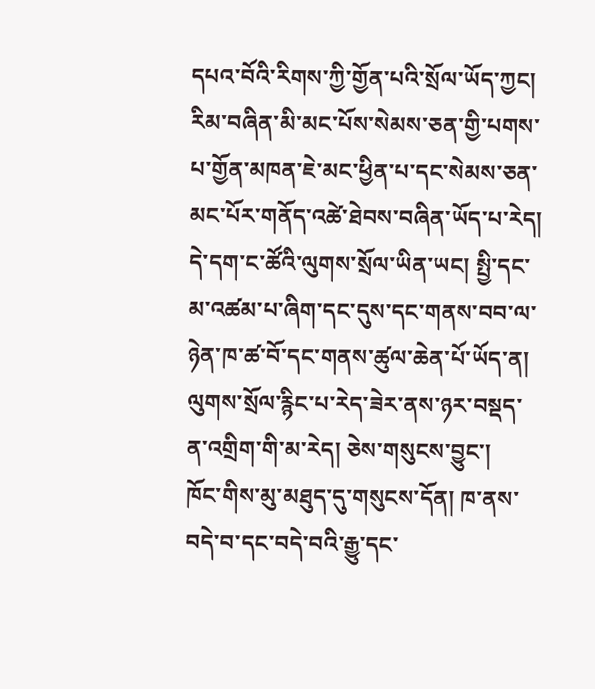དཔའ་བོའི་རིགས་ཀྱི་གྱོན་པའི་སྲོལ་ཡོད་ཀྱང། རིམ་བཞིན་མི་མང་པོས་སེམས་ཅན་གྱི་པགས་པ་གྱོན་མཁན་ཇེ་མང་ཕྱིན་པ་དང་སེམས་ཅན་མང་པོར་གནོད་འཚེ་ཐེབས་བཞིན་ཡོད་པ་རེད། དེ་དག་ང་ཚོའི་ལུགས་སྲོལ་ཡིན་ཡང། སྤྱི་དང་མ་འཚམ་པ་ཞིག་དང་དུས་དང་གནས་བབ་ལ་ཉེན་ཁ་ཚ་བོ་དང་གནས་ཚུལ་ཆེན་པོ་ཡོད་ན། ལུགས་སྲོལ་རྙིང་པ་རེད་ཟེར་ནས་ཉར་བསྡད་ན་འགྲིག་གི་མ་རེད། ཅེས་གསུངས་བྱུང་།
ཁོང་གིས་མུ་མཐུད་དུ་གསུངས་དོན། ཁ་ནས་བདེ་བ་དང་བདེ་བའི་རྒྱུ་དང་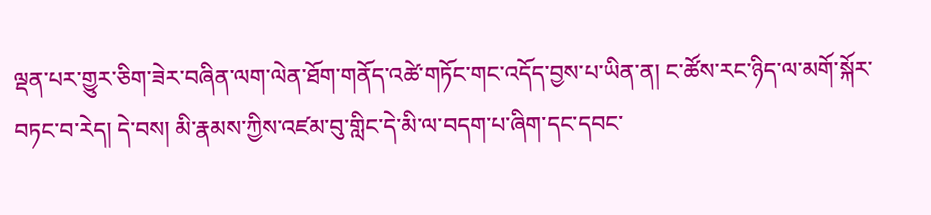ལྡན་པར་གྱུར་ཅིག་ཟེར་བཞིན་ལག་ལེན་ཐོག་གནོད་འཚེ་གཏོང་གང་འདོད་བྱས་པ་ཡིན་ན། ང་ཚོས་རང་ཉིད་ལ་མགོ་སྐོར་བཏང་བ་རེད། དེ་བས། མི་རྣམས་ཀྱིས་འཛམ་བུ་གླིང་དེ་མི་ལ་བདག་པ་ཞིག་དང་དབང་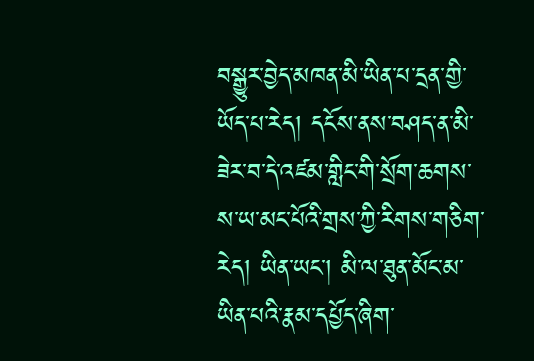བསྒྱུར་བྱེད་མཁན་མི་ཡིན་པ་དྲན་གྱི་ཡོད་པ་རེད། དངོས་ནས་བཤད་ན་མི་ཟེར་བ་དེ་འཛམ་གླིང་གི་སྲོག་ཆགས་ས་ཡ་མང་པོའི་གྲས་ཀྱི་རིགས་གཅིག་རེད། ཡིན་ཡང་། མི་ལ་ཐུན་མོང་མ་ཡིན་པའི་རྣམ་དཔྱོད་ཞིག་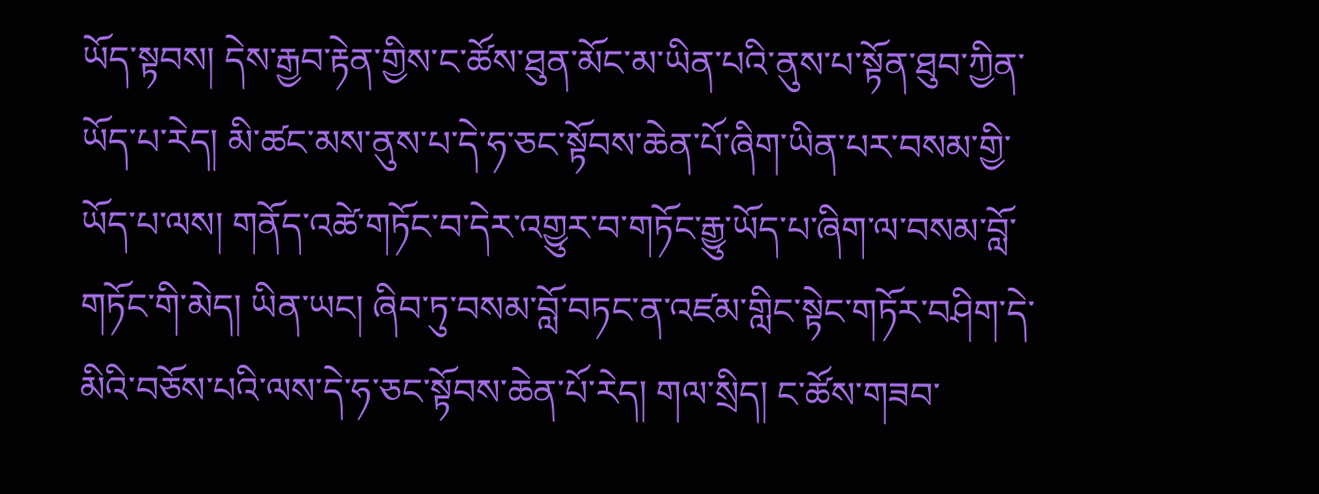ཡོད་སྟབས། དེས་རྒྱབ་རྟེན་གྱིས་ང་ཚོས་ཐུན་མོང་མ་ཡིན་པའི་ནུས་པ་སྟོན་ཐུབ་ཀྱིན་ཡོད་པ་རེད། མི་ཚང་མས་ནུས་པ་དེ་ཧ་ཅང་སྟོབས་ཆེན་པོ་ཞིག་ཡིན་པར་བསམ་གྱི་ཡོད་པ་ལས། གནོད་འཚེ་གཏོང་བ་དེར་འགྱུར་བ་གཏོང་རྒྱུ་ཡོད་པ་ཞིག་ལ་བསམ་བློ་གཏོང་གི་མེད། ཡིན་ཡང། ཞིབ་ཏུ་བསམ་བློ་བཏང་ན་འཛམ་གླིང་སྟེང་གཏོར་བཤིག་དེ་མིའི་བཅོས་པའི་ལས་དེ་ཧ་ཅང་སྟོབས་ཆེན་པོ་རེད། གལ་སྲིད། ང་ཚོས་གཟབ་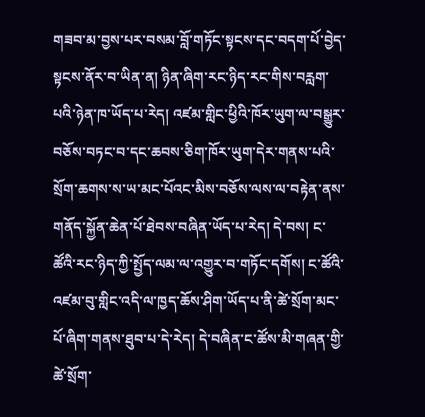གཟབ་མ་བྱས་པར་བསམ་བློ་གཏོང་སྟངས་དང་བདག་པོ་བྱེད་སྟངས་ནོར་བ་ཡིན་ན། ཉིན་ཞིག་རང་ཉིད་རང་གིས་བརླག་པའི་ཉེན་ཁ་ཡོད་པ་རེད། འཛམ་གླིང་ཕྱིའི་ཁོར་ཡུག་ལ་བསྒྱུར་བཅོས་བཏང་བ་དང་ཆབས་ཅིག་ཁོར་ཡུག་དེར་གནས་པའི་སྲོག་ཆགས་ས་ཡ་མང་པོའང་མིས་བཅོས་ལས་ལ་བརྟེན་ནས་གནོད་སྐྱོན་ཆེན་པོ་ཐེབས་བཞིན་ཡོད་པ་རེད། དེ་བས། ང་ཚོའི་རང་ཉིད་ཀྱི་སྤྱོད་ལམ་ལ་འགྱུར་བ་གཏོང་དགོས། ང་ཚོའི་འཛམ་བུ་གླིང་འདི་ལ་ཁྱད་ཆོས་ཤིག་ཡོད་པ་ནི་ཚེ་སྲོག་མང་པོ་ཞིག་གནས་ཐུབ་པ་དེ་རེད། དེ་བཞིན་ང་ཚོས་མི་གཞན་གྱི་ཚེ་སྲོག་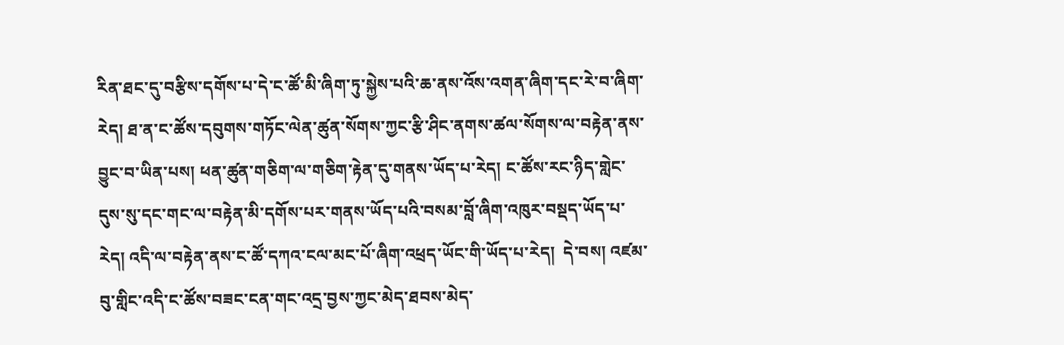རིན་ཐང་དུ་བརྩིས་དགོས་པ་དེ་ང་ཚོ་མི་ཞིག་ཏུ་སྐྱེས་པའི་ཆ་ནས་འོས་འགན་ཞིག་དང་རེ་བ་ཞིག་རེད། ཐ་ན་ང་ཚོས་དབུགས་གཏོང་ལེན་ཚུན་སོགས་ཀྱང་རྩི་ཤིང་ནགས་ཚལ་སོགས་ལ་བརྟེན་ནས་བྱུང་བ་ཡིན་པས། ཕན་ཚུན་གཅིག་ལ་གཅིག་རྟེན་དུ་གནས་ཡོད་པ་རེད། ང་ཚོས་རང་ཉིད་གླེང་དུས་སུ་དང་གང་ལ་བརྟེན་མི་དགོས་པར་གནས་ཡོད་པའི་བསམ་བློ་ཞིག་འཁུར་བསྡད་ཡོད་པ་རེད། འདི་ལ་བརྟེན་ནས་ང་ཚོ་དཀའ་ངལ་མང་པོ་ཞིག་འཕྲད་ཡོང་གི་ཡོད་པ་རེད།  དེ་བས། འཛམ་བུ་གླིང་འདི་ང་ཚོས་བཟང་ངན་གང་འདྲ་བྱས་ཀྱང་མེད་ཐབས་མེད་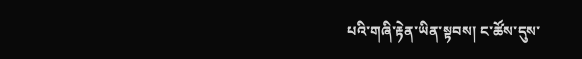པའི་གཞི་རྟེན་ཡིན་སྟབས། ང་ཚོས་དུས་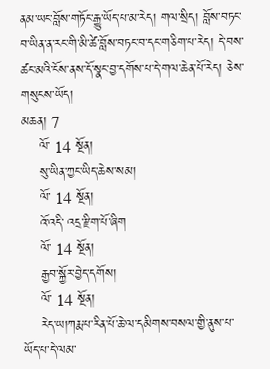ནམ་ཡང་བློས་གཏོང་རྒྱུ་ཡོད་པ་མ་རེད། གལ་སྲིད། བློས་བཏང་བ་ཡིན་ན་རང་གི་མི་ཚེ་བློས་བཏང་བ་དང་གཅིག་པ་རེད། དེ་བས་ཚང་མའི་ངོས་ནས་དོ་སྣང་བྱ་དགོས་པ་དེ་གལ་ཆེན་པོ་རེད། ཅེས་གསུངས་ཡོད།
མཆན། 7
    ལོ་ 14 སྔོན།
    སུ་ཡིན་ཀྱང་ཡིད་ཆེས་སམ།
    ལོ་ 14 སྔོན།
    འོ་འདི་ འདྲ་རྫིག་པོ་ཞིག
    ལོ་ 14 སྔོན།
    རྒྱབ་སྐྱོར་བྱེད་དགོས།
    ལོ་ 14 སྔོན།
    རེད་ཡ།ཀརྨ་པ་རིན་པོ་ཆེ་ལ་དམིགས་བསལ་གྱི་ནུས་པ་ཡོད་པ་དེ་ལམ་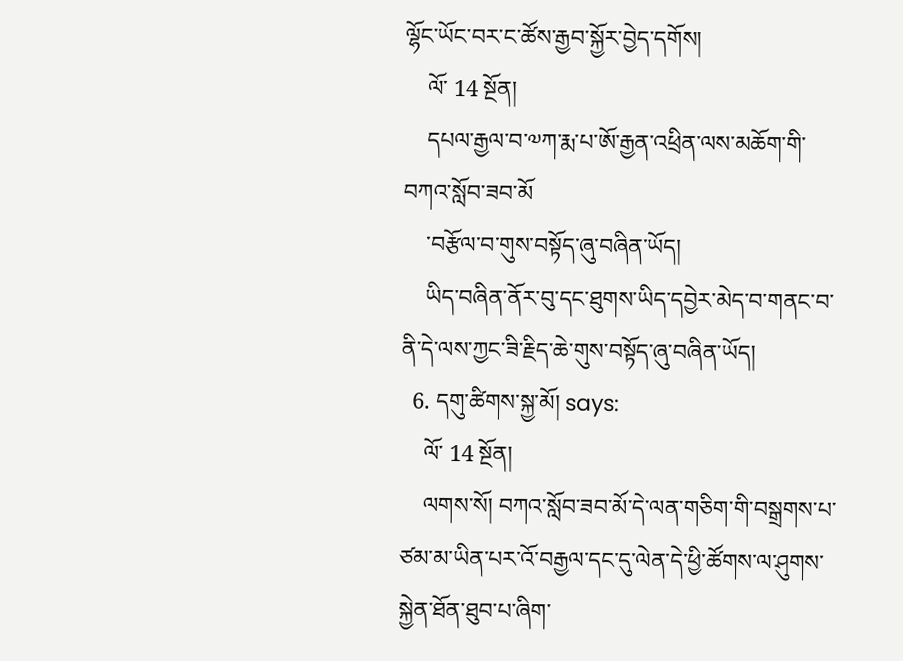ལྷོང་ཡོང་བར་ང་ཚོས་རྒྱབ་སྐྱོར་བྱེད་དགོས།
    ལོ་ 14 སྔོན།
    དཔལ་རྒྱལ་བ་༧ཀ་རྨ་པ་ཨོ་རྒྱན་འཕྲིན་ལས་མཆོག་གི་བཀའ་སློབ་ཟབ་མོ
    ་བརྩོལ་བ་གུས་བསྟོད་ཞུ་བཞིན་ཡོད།
    ཡིད་བཞིན་ནོར་བུ་དང་ཐུགས་ཡིད་དབྱེར་མེད་བ་གནང་བ་ནི་དེ་ལས་ཀྱང་ཟི་རྗིད་ཆེ་གུས་བསྟོད་ཞུ་བཞིན་ཡོད།
  6. དགུ་ཚིགས་སྐྱ་མོ། says:
    ལོ་ 14 སྔོན།
    ལགས་སོ། བཀའ་སློབ་ཟབ་མོ་དེ་ལན་གཅིག་གི་བསྒྲགས་པ་ཙམ་མ་ཡིན་པར་འོ་བརྒྱལ་དང་དུ་ལེན་དེ་ཕྱི་ཚོགས་ལ་ཤུགས་སྐྱེན་ཐོན་ཐུབ་པ་ཞིག་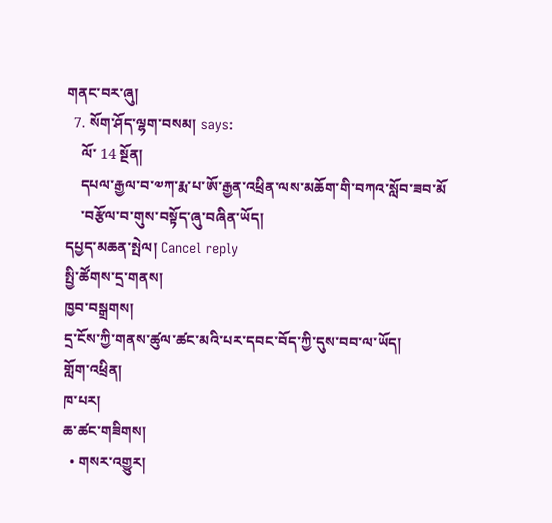གནང་བར་ཞུ།
  7. སོག་ཤོད་ལྷག་བསམ། says:
    ལོ་ 14 སྔོན།
    དཔལ་རྒྱལ་བ་༧ཀ་རྨ་པ་ཨོ་རྒྱན་འཕྲིན་ལས་མཆོག་གི་བཀའ་སློབ་ཟབ་མོ
    ་བརྩོལ་བ་གུས་བསྟོད་ཞུ་བཞིན་ཡོད།
དཔྱད་མཆན་སྤེལ། Cancel reply
སྤྱི་ཚོགས་དྲ་གནས།
ཁྱབ་བསྒྲགས།
དྲ་ངོས་ཀྱི་གནས་ཚུལ་ཚང་མའི་པར་དབང་བོད་ཀྱི་དུས་བབ་ལ་ཡོད།
གློག་འཕྲིན།
ཁ་པར།
ཆ་ཚང་གཟིགས།
  • གསར་འགྱུར།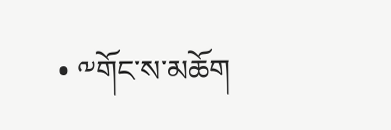• ༸གོང་ས་མཆོག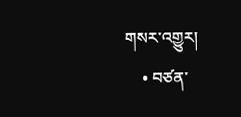གསར་འགྱུར།
    • བཙན་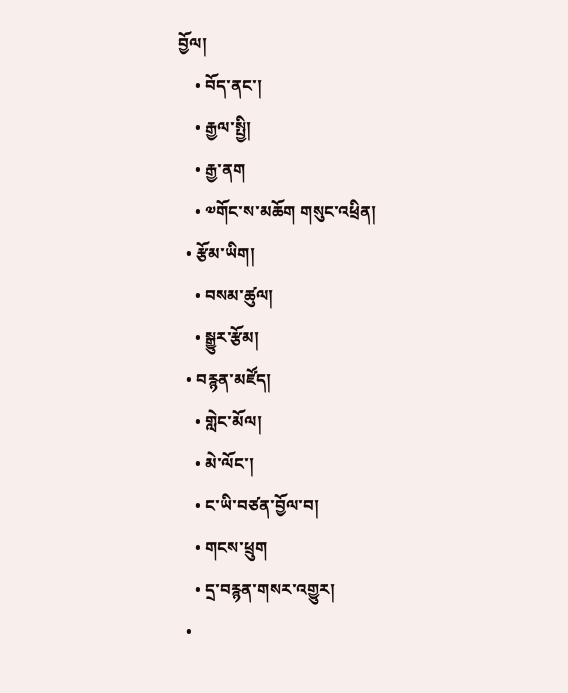བྱོལ།
    • བོད་ནང་།
    • རྒྱལ་སྤྱི།
    • རྒྱ་ནག
    • ༧གོང་ས་མཆོག གསུང་འཕྲིན།
  • རྩོམ་ཡིག།
    • བསམ་ཚུལ།
    • སྒྱུར་རྩོམ།
  • བརྙན་མཛོད།
    • གླེང་མོལ།
    • མེ་ལོང་།
    • ང་ཡི་བཙན་བྱོལ་བ།
    • གངས་ཕྲུག
    • དྲ་བརྙན་གསར་འགྱུར།
  •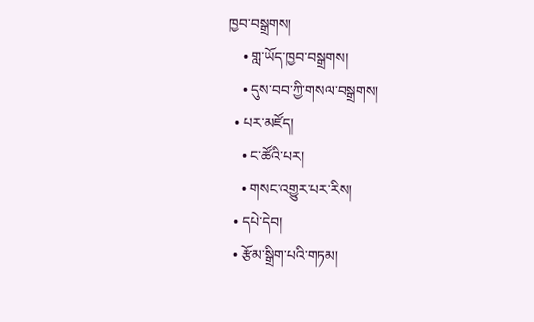ཁྱབ་བསྒྲགས།
    • གླ་ཡོད་ཁྱབ་བསྒྲགས།
    • དུས་བབ་ཀྱི་གསལ་བསྒྲགས།
  • པར་མཛོད།
    • ང་ཚོའི་པར།
    • གསང་འགྱུར་པར་རིས།
  • དཔེ་དེབ།
  • རྩོམ་སྒྲིག་པའི་གཏམ།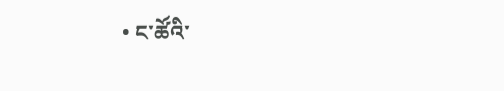• ང་ཚོའི་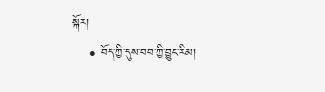སྐོར།
    • བོད་ཀྱི་དུས་བབ་ཀྱི་བྱུང་རིམ།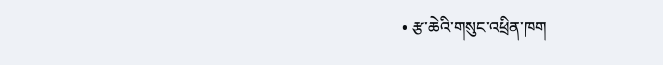• རྩ་ཆེའི་གསུང་འཕྲིན་ཁག